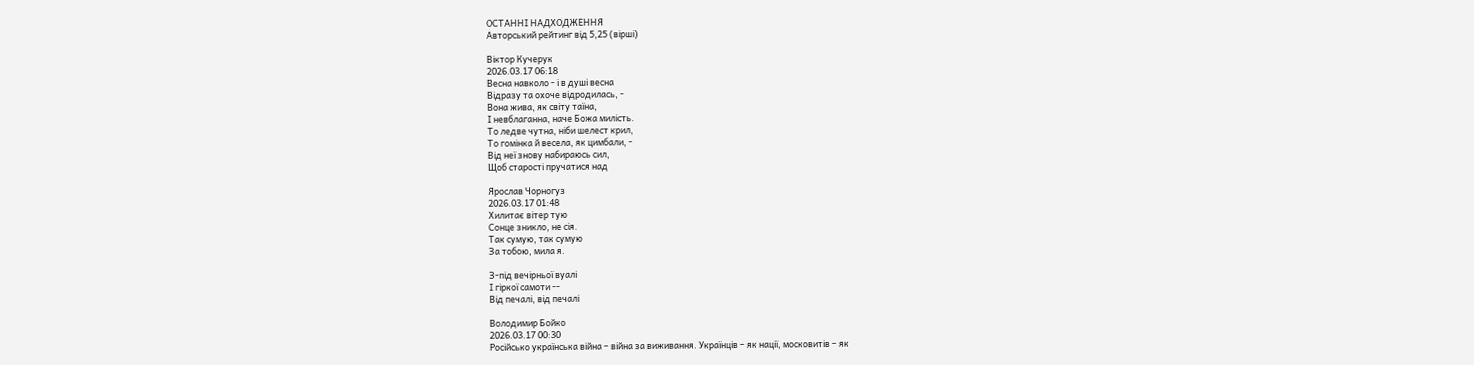ОСТАННІ НАДХОДЖЕННЯ
Авторський рейтинг від 5,25 (вірші)

Віктор Кучерук
2026.03.17 06:18
Весна навколо - і в душі весна
Відразу та охоче відродилась, -
Вона жива, як світу таїна,
І невблаганна, наче Божа милість.
То ледве чутна, ніби шелест крил,
То гомінка й весела, як цимбали, -
Від неї знову набираюсь сил,
Щоб старості пручатися над

Ярослав Чорногуз
2026.03.17 01:48
Хилитає вітер тую
Сонце зникло, не сія.
Так сумую, так сумую
За тобою, мила я.

З-під вечірньої вуалі
І гіркої самоти --
Від печалі, від печалі

Володимир Бойко
2026.03.17 00:30
Російсько українська війна – війна за виживання. Українців – як нації, московитів – як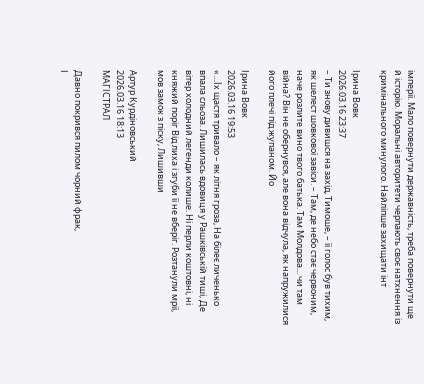імперії. Мало повернути державність, треба повернути ще й історію. Моральні авторитети черпають своє натхнення із кримінального минулого. Найліпше захищати інт

Ірина Вовк
2026.03.16 23:37
– Ти знову дивишся на захід, Тимоше, – її голос був тихим, як шелест шовкової завіси. – Там, де небо стає червоним, наче розлите вино твого батька. Там Молдова... чи там війна? Він не обернувся, але вона відчула, як напружилися його плечі під жупаном. Йо

Ірина Вовк
2026.03.16 19:53
«…Їх щастя тривало – як літня гроза, На білеє личенько впала сльоза. Лишилась вдовиця у Рашківській тиші, Де вітер холодний легенди колише. Ні перли коштовні, ні княжий поріг Від лиха і згуби її не вберіг. Розтанули мрії, мов замок з піску, Лишивши

Артур Курдіновський
2026.03.16 18:13
МАГІСТРАЛ

Давно покрився пилом чорний фрак,
І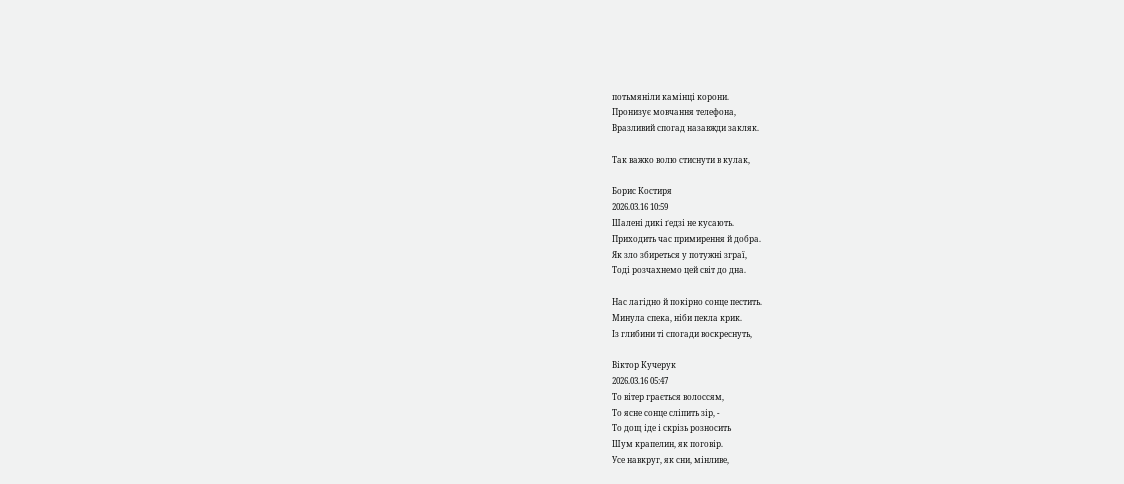потьмяніли камінці корони.
Пронизує мовчання телефона,
Вразливий спогад назавжди закляк.

Так важко волю стиснути в кулак,

Борис Костиря
2026.03.16 10:59
Шалені дикі ґедзі не кусають.
Приходить час примирення й добра.
Як зло збиреться у потужні зграї,
Тоді розчахнемо цей світ до дна.

Нас лагідно й покірно сонце пестить.
Минула спека, ніби пекла крик.
Із глибини ті спогади воскреснуть,

Віктор Кучерук
2026.03.16 05:47
То вітер грається волоссям,
То ясне сонце сліпить зір, -
То дощ іде і скрізь розносить
Шум крапелин, як поговір.
Усе навкруг, як сни, мінливе,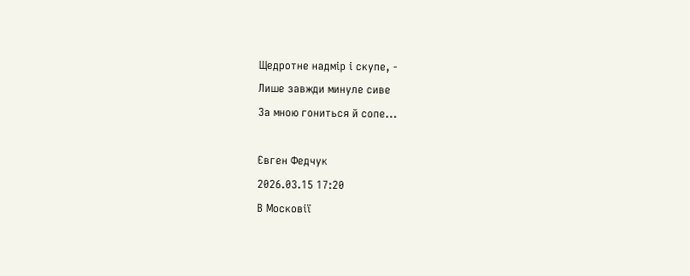Щедротне надмір і скупе, -
Лише завжди минуле сиве
За мною гониться й сопе...

Євген Федчук
2026.03.15 17:20
В Московії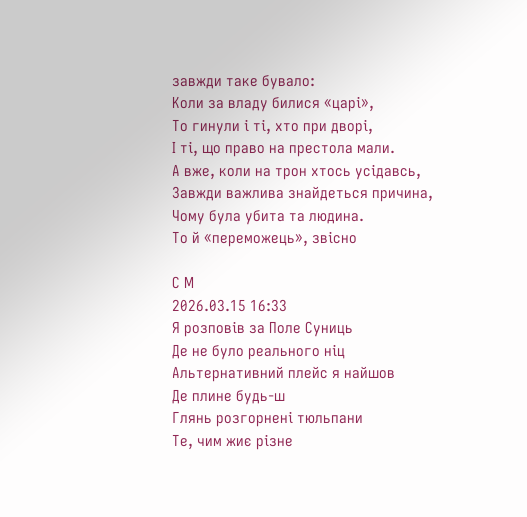завжди таке бувало:
Коли за владу билися «царі»,
То гинули і ті, хто при дворі,
І ті, що право на престола мали.
А вже, коли на трон хтось усідавсь,
Завжди важлива знайдеться причина,
Чому була убита та людина.
То й «переможець», звісно

С М
2026.03.15 16:33
Я розповів за Поле Суниць
Де не було реального ніц
Альтернативний плейс я найшов
Де плине будь-ш
Глянь розгорнені тюльпани
Те, чим жиє різне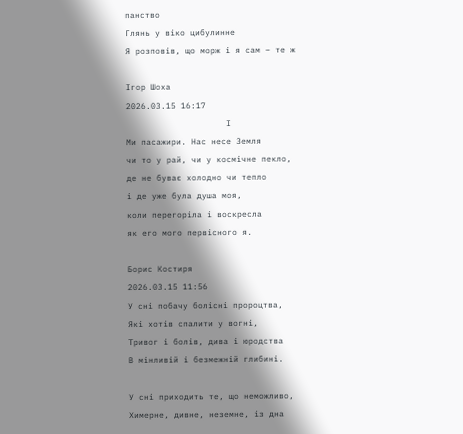панство
Глянь у віко цибулинне
Я розповів, що морж і я сам – те ж

Ігор Шоха
2026.03.15 16:17
                    І
Ми пасажири. Нас несе Земля
чи то у рай, чи у космічне пекло,
де не буває холодно чи тепло
і де уже була душа моя,
коли перегоріла і воскресла
як его мого первісного я.

Борис Костиря
2026.03.15 11:56
У сні побачу болісні пророцтва,
Які хотів спалити у вогні,
Тривог і болів, дива і юродства
В мінливій і безмежній глибині.

У сні приходить те, що неможливо,
Химерне, дивне, неземне, із дна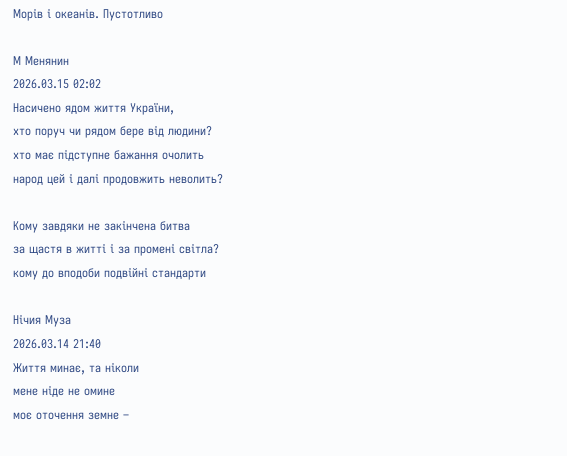Морів і океанів. Пустотливо

М Менянин
2026.03.15 02:02
Насичено ядом життя України,
хто поруч чи рядом бере від людини?
хто має підступне бажання очолить
народ цей і далі продовжить неволить?

Кому завдяки не закінчена битва
за щастя в житті і за промені світла?
кому до вподоби подвійні стандарти

Нічия Муза
2026.03.14 21:40
Життя минає, та ніколи
мене ніде не омине
моє оточення земне –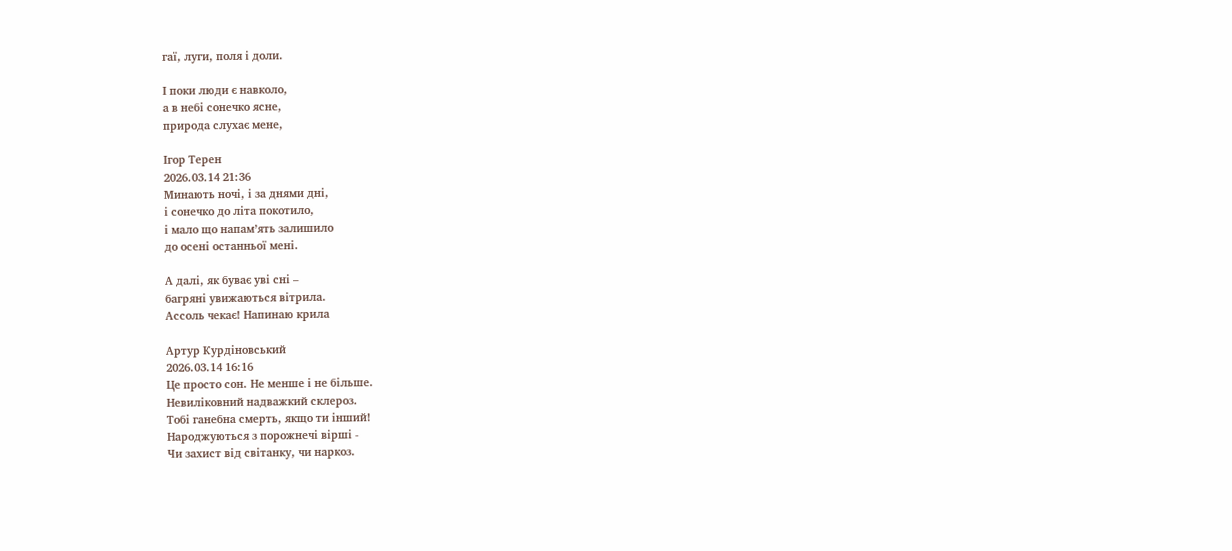гаї, луги, поля і доли.

І поки люди є навколо,
а в небі сонечко ясне,
природа слухає мене,

Ігор Терен
2026.03.14 21:36
Минають ночі, і за днями дні,
і сонечко до літа покотило,
і мало що напам’ять залишило
до осені останньої мені.

А далі, як буває уві сні –
багряні увижаються вітрила.
Ассоль чекає! Напинаю крила

Артур Курдіновський
2026.03.14 16:16
Це просто сон. Не менше і не більше.
Невиліковний надважкий склероз.
Тобі ганебна смерть, якщо ти інший!
Народжуються з порожнечі вірші -
Чи захист від світанку, чи наркоз.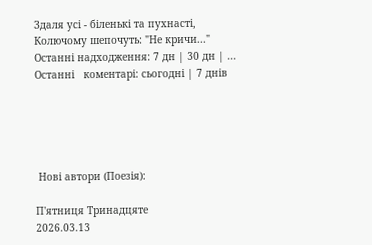Здаля усі - біленькі та пухнасті,
Колючому шепочуть: "Не кричи..."
Останні надходження: 7 дн | 30 дн | ...
Останні   коментарі: сьогодні | 7 днів





 Нові автори (Поезія):

П'ятниця Тринадцяте
2026.03.13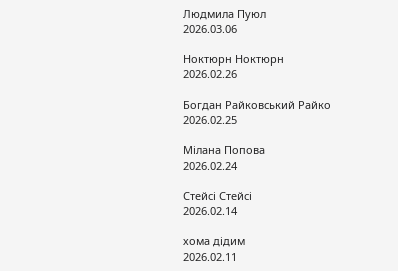Людмила Пуюл
2026.03.06

Ноктюрн Ноктюрн
2026.02.26

Богдан Райковський Райко
2026.02.25

Мілана Попова
2026.02.24

Стейсі Стейсі
2026.02.14

хома дідим
2026.02.11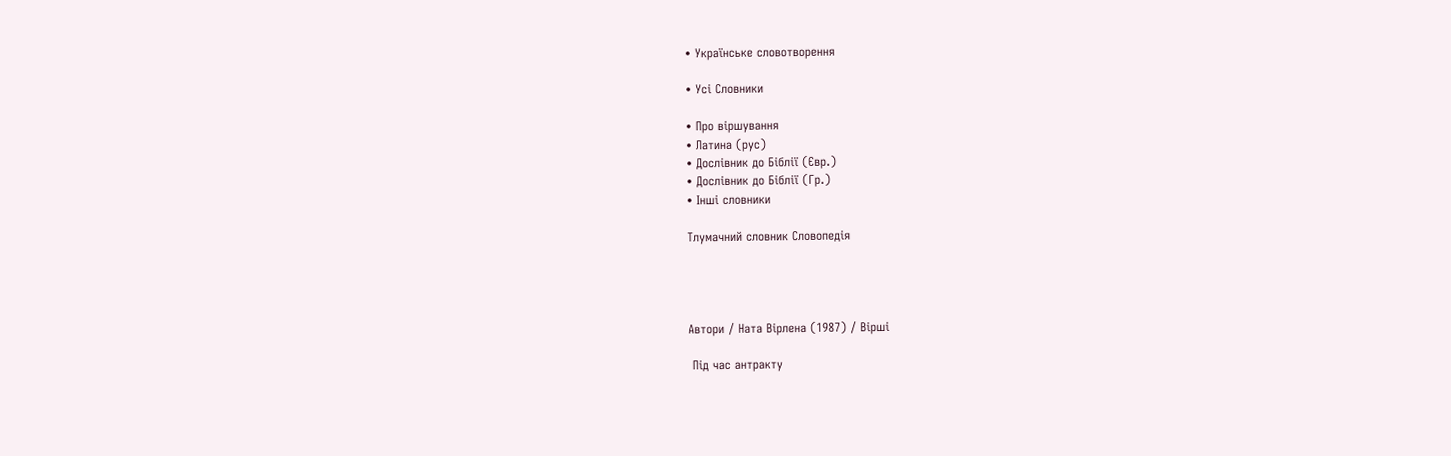• Українське словотворення

• Усі Словники

• Про віршування
• Латина (рус)
• Дослівник до Біблії (Євр.)
• Дослівник до Біблії (Гр.)
• Інші словники

Тлумачний словник Словопедія




Автори / Ната Вірлена (1987) / Вірші

 Під час антракту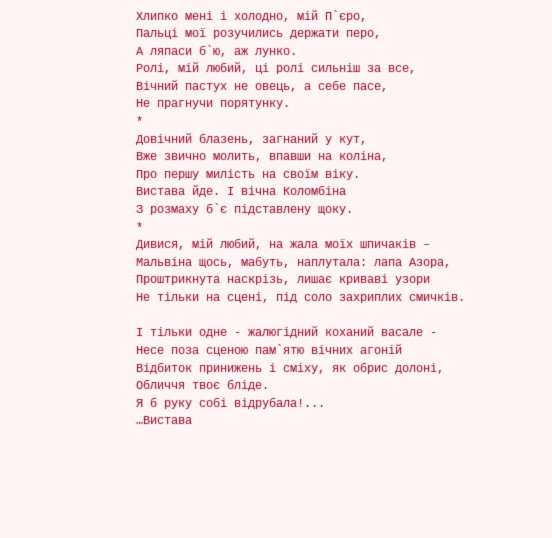Хлипко мені і холодно, мій П`єро,
Пальці мої розучились держати перо,
А ляпаси б`ю, аж лунко.
Ролі, мій любий, ці ролі сильніш за все,
Вічний пастух не овець, а себе пасе,
Не прагнучи порятунку.
*
Довічний блазень, загнаний у кут,
Вже звично молить, впавши на коліна,
Про першу милість на своїм віку.
Вистава йде. І вічна Коломбіна
З розмаху б`є підставлену щоку.
*
Дивися, мій любий, на жала моїх шпичаків –
Мальвіна щось, мабуть, наплутала: лапа Азора,
Проштрикнута наскрізь, лишає криваві узори
Не тільки на сцені, під соло захриплих смичків.

І тільки одне - жалюгідний коханий васале -
Несе поза сценою пам`ятю вічних агоній
Відбиток принижень і сміху, як обрис долоні,
Обличчя твоє бліде.
Я б руку собі відрубала!...
…Вистава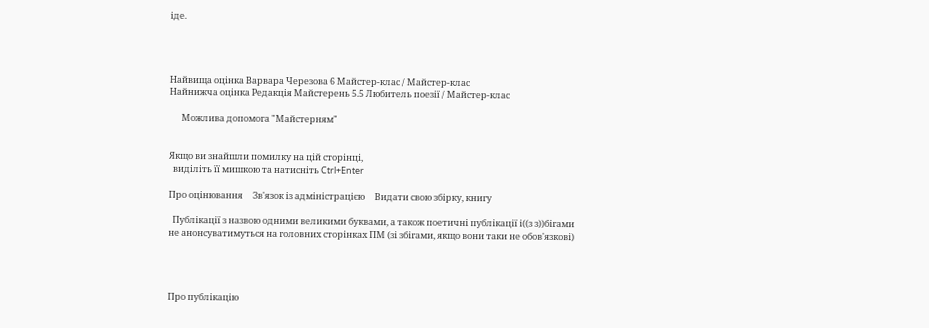іде.




Найвища оцінка Варвара Черезова 6 Майстер-клас / Майстер-клас
Найнижча оцінка Редакція Майстерень 5.5 Любитель поезії / Майстер-клас

      Можлива допомога "Майстерням"


Якщо ви знайшли помилку на цiй сторiнцi,
  видiлiть її мишкою та натисніть Ctrl+Enter

Про оцінювання     Зв'язок із адміністрацією     Видати свою збірку, книгу

  Публікації з назвою одними великими буквами, а також поетичні публікації і((з з))бігами
не анонсуватимуться на головних сторінках ПМ (зі збігами, якщо вони таки не обов'язкові)




Про публікацію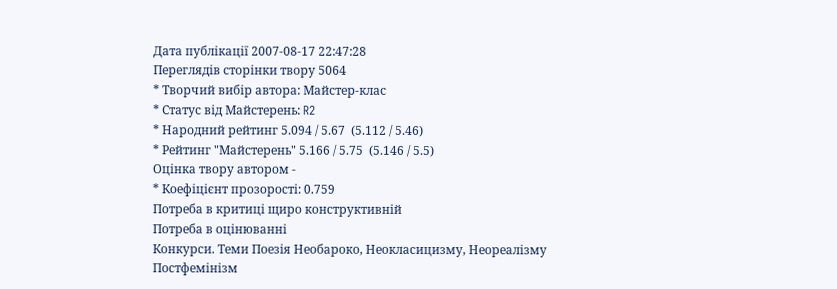Дата публікації 2007-08-17 22:47:28
Переглядів сторінки твору 5064
* Творчий вибір автора: Майстер-клас
* Статус від Майстерень: R2
* Народний рейтинг 5.094 / 5.67  (5.112 / 5.46)
* Рейтинг "Майстерень" 5.166 / 5.75  (5.146 / 5.5)
Оцінка твору автором -
* Коефіцієнт прозорості: 0.759
Потреба в критиці щиро конструктивній
Потреба в оцінюванні
Конкурси. Теми Поезія Необароко, Неокласицизму, Неореалізму
Постфемінізм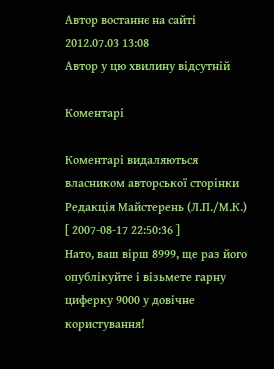Автор востаннє на сайті 2012.07.03 13:08
Автор у цю хвилину відсутній

Коментарі

Коментарі видаляються власником авторської сторінки
Редакція Майстерень (Л.П./М.К.) [ 2007-08-17 22:50:36 ]
Нато, ваш вірш 8999, ще раз його опублікуйте і візьмете гарну циферку 9000 у довічне користування!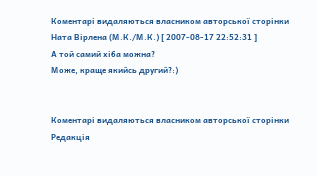Коментарі видаляються власником авторської сторінки
Ната Вірлена (М.К./М.К.) [ 2007-08-17 22:52:31 ]
А той самий хіба можна?
Може, краще якийсь другий?:)


Коментарі видаляються власником авторської сторінки
Редакція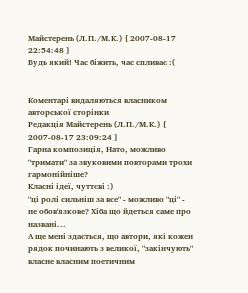Майстерень (Л.П./М.К.) [ 2007-08-17 22:54:48 ]
Будь який! Час біжить, час спливає :(


Коментарі видаляються власником авторської сторінки
Редакція Майстерень (Л.П./М.К.) [ 2007-08-17 23:09:24 ]
Гарна композиція, Нато, можливо "тримати" за звуковими повторами трохи гармонійніше?
Класні ідеї, чуттєві :)
"ці ролі сильніш за все" - можливо "ці" - не обов'язкове? Хіба що йдеться саме про названі...
А ще мені здається, що автори, які кожен рядок починають з великої, "закінчують" власне власним поетичним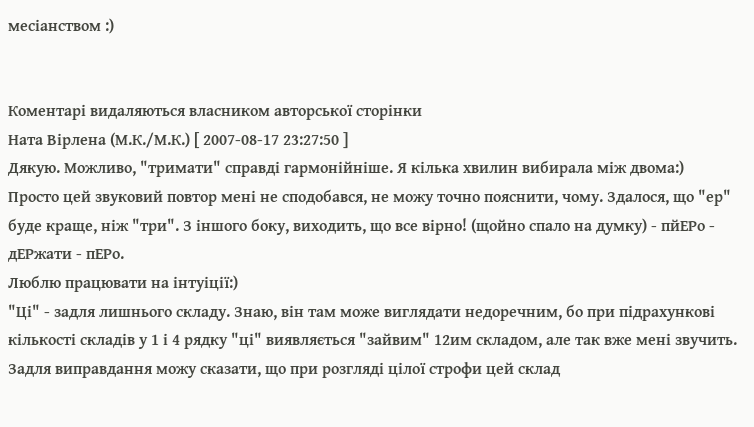месіанством :)


Коментарі видаляються власником авторської сторінки
Ната Вірлена (М.К./М.К.) [ 2007-08-17 23:27:50 ]
Дякую. Можливо, "тримати" справді гармонійніше. Я кілька хвилин вибирала між двома:)
Просто цей звуковий повтор мені не сподобався, не можу точно пояснити, чому. Здалося, що "ер" буде краще, ніж "три". З іншого боку, виходить, що все вірно! (щойно спало на думку) - пйЕРо - дЕРжати - пЕРо.
Люблю працювати на інтуіції:)
"Ці" - задля лишнього складу. Знаю, він там може виглядати недоречним, бо при підрахункові кількості складів у 1 і 4 рядку "ці" виявляється "зайвим" 12им складом, але так вже мені звучить. Задля виправдання можу сказати, що при розгляді цілої строфи цей склад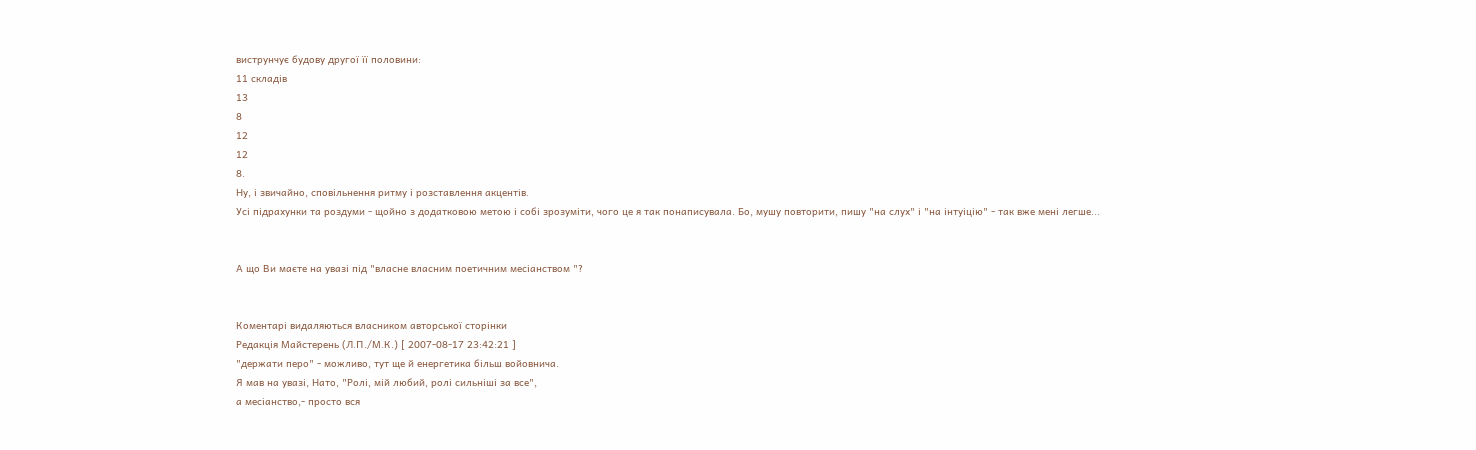виструнчує будову другої її половини:
11 складів
13
8
12
12
8.
Ну, і звичайно, сповільнення ритму і розставлення акцентів.
Усі підрахунки та роздуми - щойно з додатковою метою і собі зрозуміти, чого це я так понаписувала. Бо, мушу повторити, пишу "на слух" і "на інтуіцію" - так вже мені легше...


А що Ви маєте на увазі під "власне власним поетичним месіанством "?


Коментарі видаляються власником авторської сторінки
Редакція Майстерень (Л.П./М.К.) [ 2007-08-17 23:42:21 ]
"держати перо" - можливо, тут ще й енергетика більш войовнича.
Я мав на увазі, Нато, "Ролі, мій любий, ролі сильніші за все",
а месіанство,- просто вся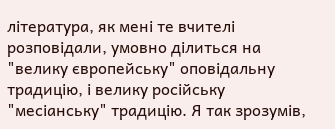література, як мені те вчителі розповідали, умовно ділиться на "велику європейську" оповідальну традицію, і велику російську "месіанську" традицію. Я так зрозумів,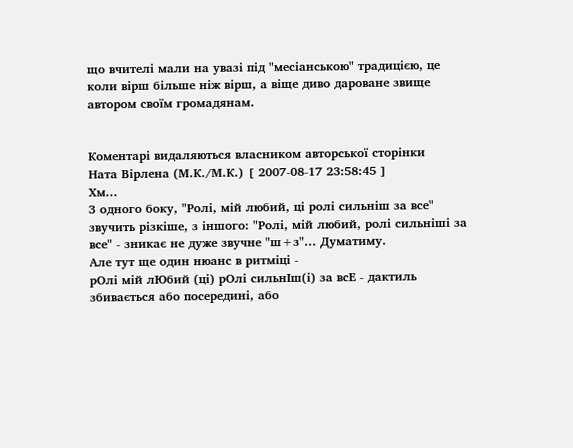що вчителі мали на увазі під "месіанською" традицією, це коли вірш більше ніж вірш, а віще диво дароване звище автором своїм громадянам.


Коментарі видаляються власником авторської сторінки
Ната Вірлена (М.К./М.К.) [ 2007-08-17 23:58:45 ]
Хм...
З одного боку, "Ролі, мій любий, ці ролі сильніш за все" звучить різкіше, з іншого: "Ролі, мій любий, ролі сильніші за все" - зникає не дуже звучне "ш+з"... Думатиму.
Але тут ще один нюанс в ритміці -
рОлі мій лЮбий (ці) рОлі сильнІш(і) за всЕ - дактиль збивається або посередині, або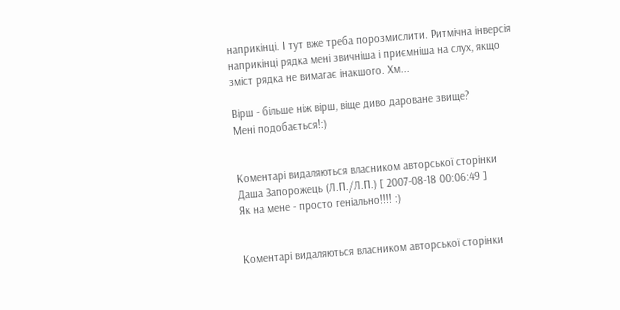наприкінці. І тут вже треба порозмислити. Ритмічна інверсія наприкінці рядка мені звичніша і приємніша на слух, якщо зміст рядка не вимагає інакшого. Хм...

Вірш - більше ніж вірш, віще диво дароване звище?
Мені подобається!:)


Коментарі видаляються власником авторської сторінки
Даша Запорожець (Л.П./Л.П.) [ 2007-08-18 00:06:49 ]
Як на мене - просто геніально!!!! :)


Коментарі видаляються власником авторської сторінки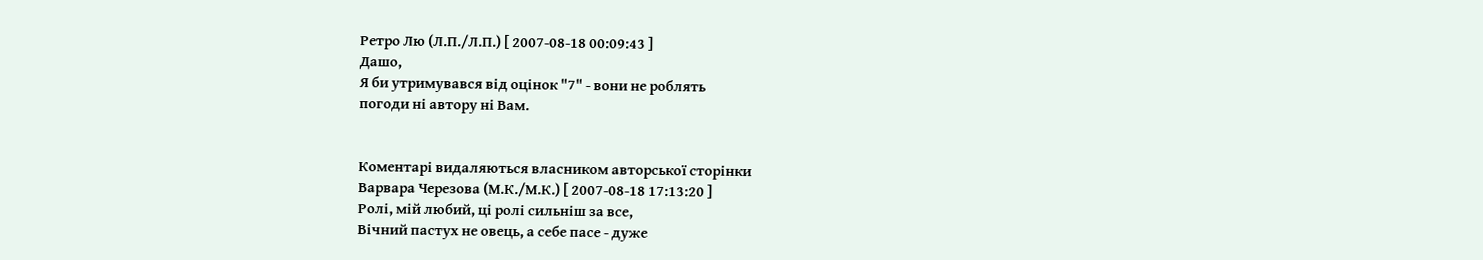Ретро Лю (Л.П./Л.П.) [ 2007-08-18 00:09:43 ]
Дашо,
Я би утримувався від оцінок "7" - вони не роблять
погоди ні автору ні Вам.


Коментарі видаляються власником авторської сторінки
Варвара Черезова (М.К./М.К.) [ 2007-08-18 17:13:20 ]
Ролі, мій любий, ці ролі сильніш за все,
Вічний пастух не овець, а себе пасе - дуже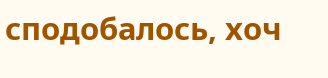сподобалось, хоч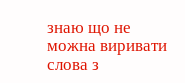знаю що не можна виривати слова з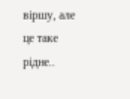віршу, але це таке рідне..